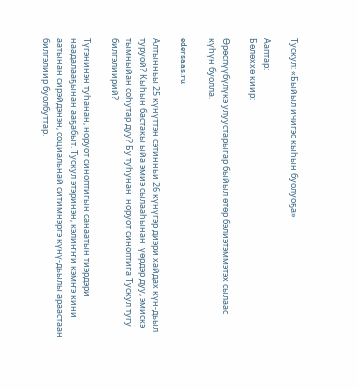Тускул: «Быйыл ичигэс кыһын буолуоҕа»

Ааптар:
Бөлөххө киир:

Өрөспүүбүлүкэ улуустарыгар быйыл өтөр бэлиэтэммэтэх сылаас күһүн буолла.

edersaas.ru

Алтынньы 25 күнүттэн сэтинньи 26 күнүгэр диэри хайдах күн-дьыл туруой? Кыһын бастакы ыйа эмиэ сылааһынан  үөрдэр дуу, эмискэ тымныйан соһутар дуу? Бу туһунан  норуот синоптига Тускул тугу билгэлиирий?

Түгэнинэн туһанан, норуот синоптигын санаатын тиэрдэри наадалааҕынан ааҕабыт. Тускул этэринэн, кэлиҥҥи кэмҥэ кини аатынан сирэйдэнэн, социальнай ситимнэргэ күнү-дьылы араастаан билгэлиир буолбуттар.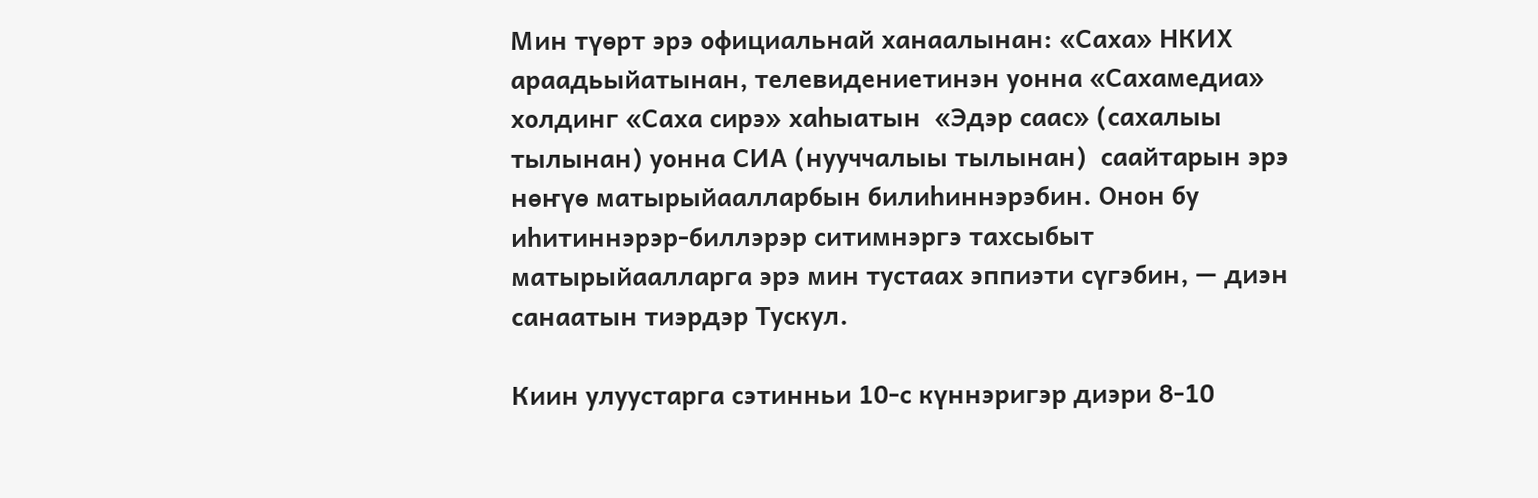Мин түөрт эрэ официальнай ханаалынан: «Саха» НКИХ араадьыйатынан, телевидениетинэн уонна «Сахамедиа» холдинг «Саха сирэ» хаһыатын  «Эдэр саас» (сахалыы тылынан) уонна СИА (нууччалыы тылынан)  саайтарын эрэ нөҥүө матырыйаалларбын билиһиннэрэбин. Онон бу иһитиннэрэр-биллэрэр ситимнэргэ тахсыбыт матырыйаалларга эрэ мин тустаах эппиэти сүгэбин, — диэн санаатын тиэрдэр Тускул.

Киин улуустарга сэтинньи 10-с күннэригэр диэри 8-10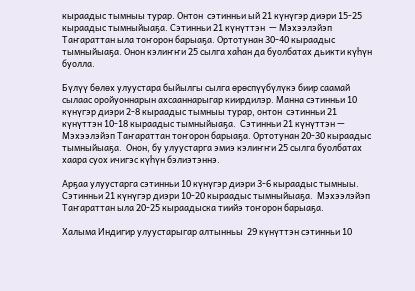кыраадыс тымныы турар. Онтон  сэтинньи ый 21 күнүгэр диэри 15-25 кыраадыс тымныйыаҕа. Сэтинньи 21 күнүттэн  — Мэхээлэйэп Таҥараттан ыла тоҥорон барыаҕа. Ортотунан 30-40 кыраадыс тымныйыаҕа. Онон кэлиҥҥи 25 сылга хаһан да буолбатах дьикти күһүн буолла.

Бүлүү бөлөх улуустара быйылгы сылга өрөспүүбүлүкэ биир саамай сылаас оройуоннарын ахсааннарыгар киирдилэр. Манна сэтинньи 10 күнүгэр диэри 2-8 кыраадыс тымныы турар, онтон  сэтинньи 21 күнүттэн 10-18 кыраадыс тымныйыаҕа.  Сэтинньи 21 күнүттэн — Мэхээлэйэп Таҥараттан тоҥорон барыаҕа. Ортотунан 20-30 кыраадыс тымныйыаҕа.  Онон, бу улуустарга эмиэ кэлиҥҥи 25 сылга буолбатах хаара суох ичигэс күһүн бэлиэтэннэ.

Арҕаа улуустарга сэтинньи 10 күнүгэр диэри 3-6 кыраадыс тымныы.  Сэтинньи 21 күнүгэр диэри 10-20 кыраадыс тымныйыаҕа.  Мэхээлэйэп Таҥараттан ыла 20-25 кыраадыска тиийэ тоҥорон барыаҕа.

Халыма Индигир улуустарыгар алтынньы  29 күнүттэн сэтинньи 10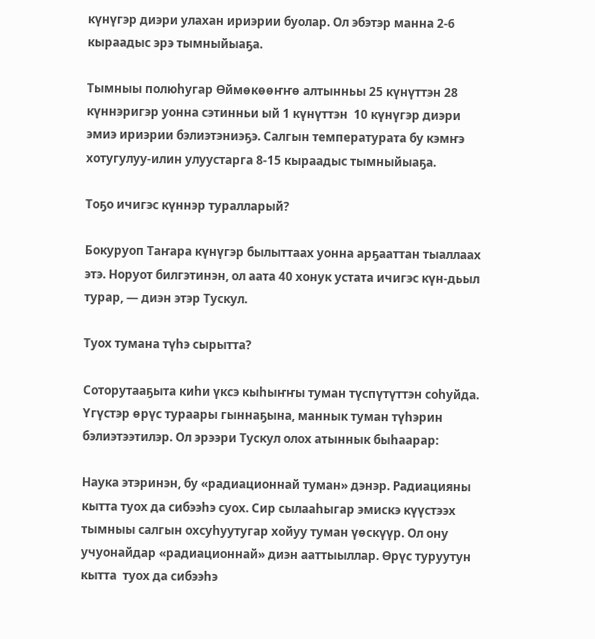күнүгэр диэри улахан ириэрии буолар. Ол эбэтэр манна 2-6 кыраадыс эрэ тымныйыаҕа.

Тымныы полюһугар Өймөкөөҥҥө алтынньы 25 күнүттэн 28 күннэригэр уонна сэтинньи ый 1 күнүттэн  10 күнүгэр диэри эмиэ ириэрии бэлиэтэниэҕэ. Салгын температурата бу кэмҥэ хотугулуу-илин улуустарга 8-15 кыраадыс тымныйыаҕа.

Тоҕо ичигэс күннэр туралларый?

Бокуруоп Таҥара күнүгэр былыттаах уонна арҕааттан тыаллаах этэ. Норуот билгэтинэн, ол аата 40 хонук устата ичигэс күн-дьыл турар, — диэн этэр Тускул.

Туох тумана түһэ сырытта?

Соторутааҕыта киһи үксэ кыһыҥҥы туман түспүтүттэн соһуйда. Үгүстэр өрүс тураары гыннаҕына, маннык туман түһэрин бэлиэтээтилэр. Ол эрээри Тускул олох атыннык быһаарар:

Наука этэринэн, бу «радиационнай туман» дэнэр. Радиацияны кытта туох да сибээһэ суох. Сир сылааһыгар эмискэ күүстээх тымныы салгын охсуһуутугар хойуу туман үөскүүр. Ол ону учуонайдар «радиационнай» диэн ааттыыллар. Өрүс туруутун кытта  туох да сибээһэ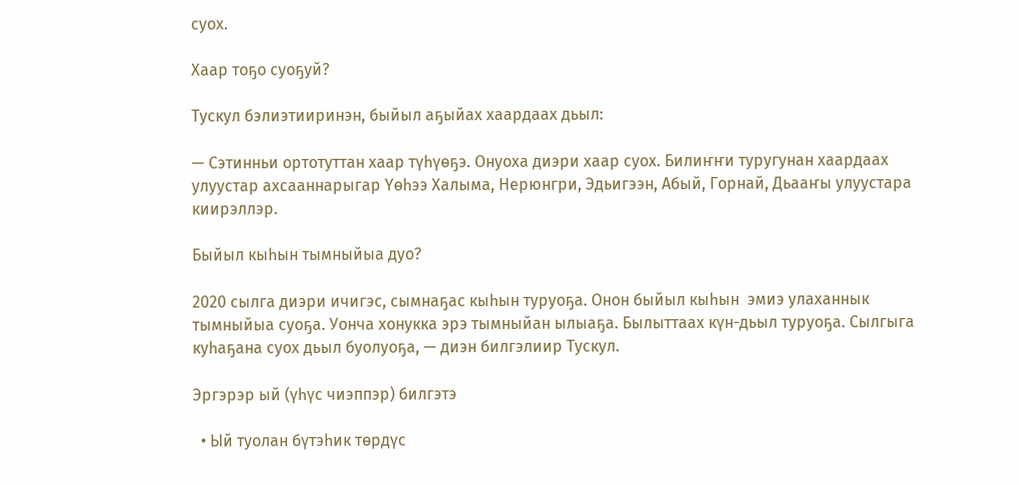суох.

Хаар тоҕо суоҕуй?

Тускул бэлиэтииринэн, быйыл аҕыйах хаардаах дьыл:

— Сэтинньи ортотуттан хаар түһүөҕэ. Онуоха диэри хаар суох. Билиҥҥи туругунан хаардаах улуустар ахсааннарыгар Үөһээ Халыма, Нерюнгри, Эдьигээн, Абый, Горнай, Дьааҥы улуустара киирэллэр.

Быйыл кыһын тымныйыа дуо?

2020 сылга диэри ичигэс, сымнаҕас кыһын туруоҕа. Онон быйыл кыһын  эмиэ улаханнык тымныйыа суоҕа. Уонча хонукка эрэ тымныйан ылыаҕа. Былыттаах күн-дьыл туруоҕа. Сылгыга куһаҕана суох дьыл буолуоҕа, — диэн билгэлиир Тускул.

Эргэрэр ый (үһүс чиэппэр) билгэтэ

  • Ый туолан бүтэһик төрдүс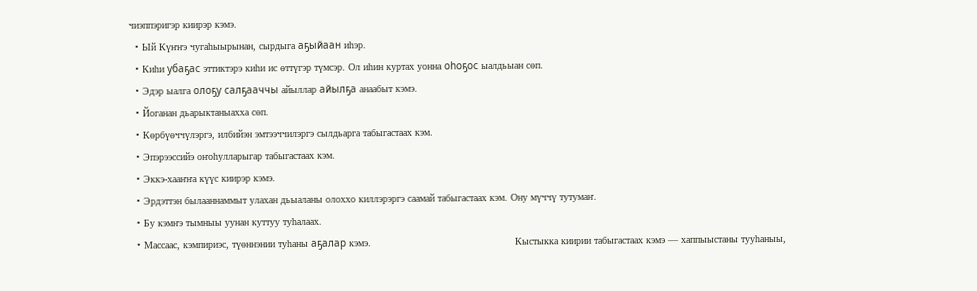чиэппэригэр киирэр кэмэ.
  • Ый Күҥҥэ чугаһыырынан, сырдыга аҕыйаан иһэр.
  • Киһи убаҕас эттиктэрэ киһи ис өттүгэр түмсэр. Ол иһин куртах уонна оһоҕос ыалдьыан сөп.
  • Эдэр ыалга олоҕу салҕааччы айыллар айылҕа анаабыт кэмэ.
  • Йоганан дьарыктаныахха сөп.
  • Көрбүөччүлэргэ, илбийэн эмтээччилэргэ сылдьарга табыгастаах кэм.
  • Эпэрээссийэ оҥоһулларыгар табыгастаах кэм.
  • Эккэ-хааҥҥа күүс киирэр кэмэ.
  • Эрдэттэн былааннаммыт улахан дьыаланы олоххо киллэрэргэ саамай табыгастаах кэм. Ону мүччү тутумаҥ.
  • Бу кэмҥэ тымныы уунан куттуу туһалаах.
  • Массаас, кэмпириэс, түөннэнии туһаны аҕалар кэмэ.                                                Кыстыкка киирии табыгастаах кэмэ — хаппыыстаны тууһаныы,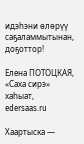идэһэни өлөрүү саҕаламмытынан, доҕоттор!

Елена ПОТОЦКАЯ, «Саха сирэ» хаһыат, edersaas.ru

Хаартыска —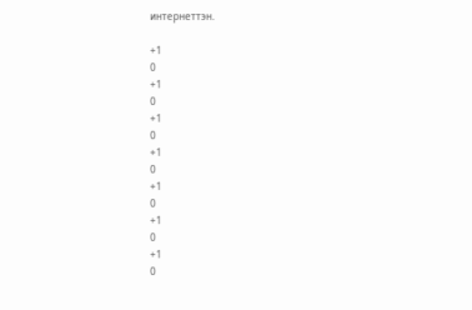интернеттэн.

+1
0
+1
0
+1
0
+1
0
+1
0
+1
0
+1
0